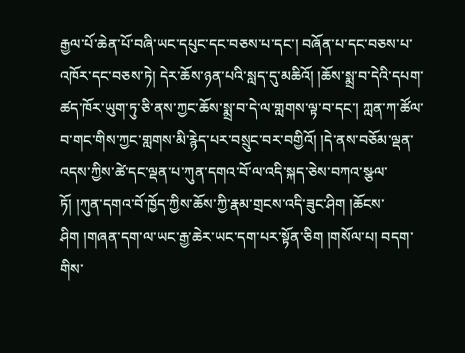རྒྱལ་པོ་ཆེན་པོ་བཞི་ཡང་དཔུང་དང་བཅས་པ་དང་། བཞོན་པ་དང་བཅས་པ་འཁོར་དང་བཅས་ཏེ། དེར་ཆོས་ཉན་པའི་སླད་དུ་མཆིའོ། །ཆོས་སྨྲ་བ་དེའི་དཔག་ཚད་ཁོར་ཡུག་ཏུ་ཅི་ནས་ཀྱང་ཆོས་སྨྲ་བ་དེ་ལ་གླགས་ལྟ་བ་དང་། ཀླན་ཀ་ཚོལ་བ་གང་གིས་ཀྱང་གླགས་མི་རྙེད་པར་བསྲུང་བར་བགྱིའོ། །དེ་ནས་བཅོམ་ལྡན་འདས་ཀྱིས་ཚེ་དང་ལྡན་པ་ཀུན་དགའ་བོ་ལ་འདི་སྐད་ཅེས་བཀའ་སྩལ་ཏོ། །ཀུན་དགའ་བོ་ཁྱོད་ཀྱིས་ཆོས་ཀྱི་རྣམ་གྲངས་འདི་ཟུང་ཤིག །ཆོངས་ཤིག །གཞན་དག་ལ་ཡང་རྒྱ་ཆེར་ཡང་དག་པར་སྟོན་ཅིག །གསོལ་པ། བདག་གིས་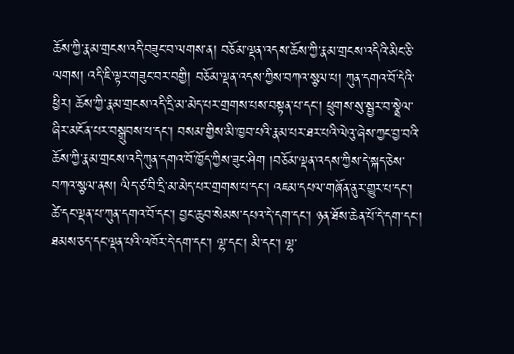ཆོས་ཀྱི་རྣམ་གྲངས་འདི་བཟུང་བ་ལགས་ན། བཅོམ་ལྡན་འདས་ཆོས་ཀྱི་རྣམ་གྲངས་འདིའི་མིང་ཅི་ལགས། འདི་ཇི་ལྟར་གཟུང་བར་བགྱི། བཅོམ་ལྡན་འདས་ཀྱིས་བཀའ་སྩལ་པ། ཀུན་དགའ་བོ་དེའི་ཕྱིར། ཆོས་ཀྱི་རྣམ་གྲངས་འདི་དྲི་མ་མེད་པར་གྲགས་པས་བསྟན་པ་དང་། ཕྲུགས་སུ་སྦྱར་བ་སྣྲེལ་ཞིར་མངོན་པར་བསྒྲུབས་པ་དང་། བསམ་གྱིས་མི་ཁྱབ་པའི་རྣམ་པར་ཐར་པའི་ལེའུ་ཞེས་ཀྱང་བྱ་བའི་ཆོས་ཀྱི་རྣམ་གྲངས་འདི་ཀུན་དགའ་བོ་ཁྱོད་ཀྱིས་ཟུང་ཤིག །བཅོམ་ལྡན་འདས་ཀྱིས་དེ་སྐད་ཅེས་བཀའ་སྩལ་ནས། ལིད་ཙ་བི་དྲི་མ་མེད་པར་གྲགས་པ་དང་། འཇམ་དཔལ་གཞོན་ནུར་གྱུར་པ་དང་། ཚེ་དང་ལྡན་པ་ཀུན་དགའ་བོ་དང་། བྱང་ཆུབ་སེམས་དཔའ་དེ་དག་དང་། ཉན་ཐོས་ཆེན་པོ་དེ་དག་དང་། ཐམས་ཅད་དང་ལྡན་པའི་འཁོར་དེ་དག་དང་། ལྷ་དང་། མི་དང་། ལྷ་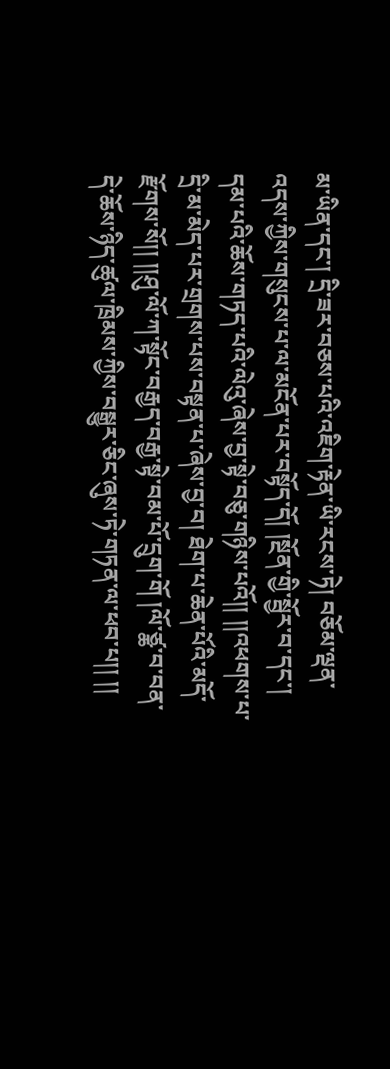མ་ཡིན་དང་། དྲི་ཟར་བཅས་པའི་འཇིག་རྟེན་ཡི་རངས་ཏེ། བཅོམ་ལྡན་འདས་ཀྱིས་གསུངས་པ་ལ་མངོན་པར་བསྟོད་དོ། །སྔོན་གྱི་སྦྱོར་བ་དང་། དམ་པའི་ཆོས་གཏད་པའི་ལེའུ་ཞེས་བྱ་སྟེ་བཅུ་གཉིས་པའོ།། །།འཕགས་པ་དྲི་མ་མེད་པར་གྲགས་པས་བསྟན་པ་ཞེས་བྱ་བ། ཐེག་པ་ཆེན་པོའི་མདོ་རྫོགས་སོ།། །།ཤུ་ལོ་ཀ་སྟོང་བརྒྱད་བརྒྱ་སྟེ་བམ་པོ་དྲུག་གོ །ལོ་ཙྪ་བ་བན་དེ་ཆོས་ཉིད་ཚུལ་ཁྲིམས་ཀྱིས་བསྒྱུར་ཅིང་ཞུས་ཏེ་གཏན་ལ་ཕབ་པ།། །།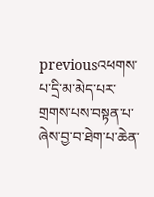previousའཕགས་པ་དྲི་མ་མེད་པར་གྲགས་པས་བསྟན་པ་ཞེས་བྱ་བ་ཐེག་པ་ཆེན་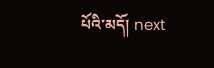པོའི་མདོ། next